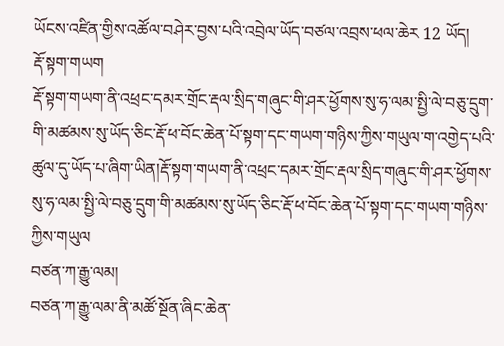ཡོངས་འཛིན་གྱིས་འཚོལ་བཤེར་བྱས་པའི་འབྲེལ་ཡོད་བཙལ་འབྲས་ཕལ་ཆེར 12 ཡོད།
རྡོ་སྟག་གཡག
རྡོ་སྟག་གཡག་ནི་འཕྲང་དམར་གྲོང་རྡལ་སྲིད་གཞུང་གི་ཤར་ཕྱོགས་སུ་ཧ་ལམ་སྤྱི་ལེ་བཅུ་དྲུག་གི་མཚམས་སུ་ཡོད་ཅིང་རྡོ་ཕ་བོང་ཆེན་པོ་སྟག་དང་གཡག་གཉིས་ཀྱིས་གཡུལ་ག་འགྱེད་པའི་ཚུལ་དུ་ཡོད་པ་ཞིག་ཡིན།རྡོ་སྟག་གཡག་ནི་འཕྲང་དམར་གྲོང་རྡལ་སྲིད་གཞུང་གི་ཤར་ཕྱོགས་སུ་ཧ་ལམ་སྤྱི་ལེ་བཅུ་དྲུག་གི་མཚམས་སུ་ཡོད་ཅིང་རྡོ་ཕ་བོང་ཆེན་པོ་སྟག་དང་གཡག་གཉིས་ཀྱིས་གཡུལ
བཙན་ཀ་རྒྱུ་ལམ།
བཙན་ཀ་རྒྱུ་ལམ་ནི་མཚོ་སྔོན་ཞིང་ཆེན་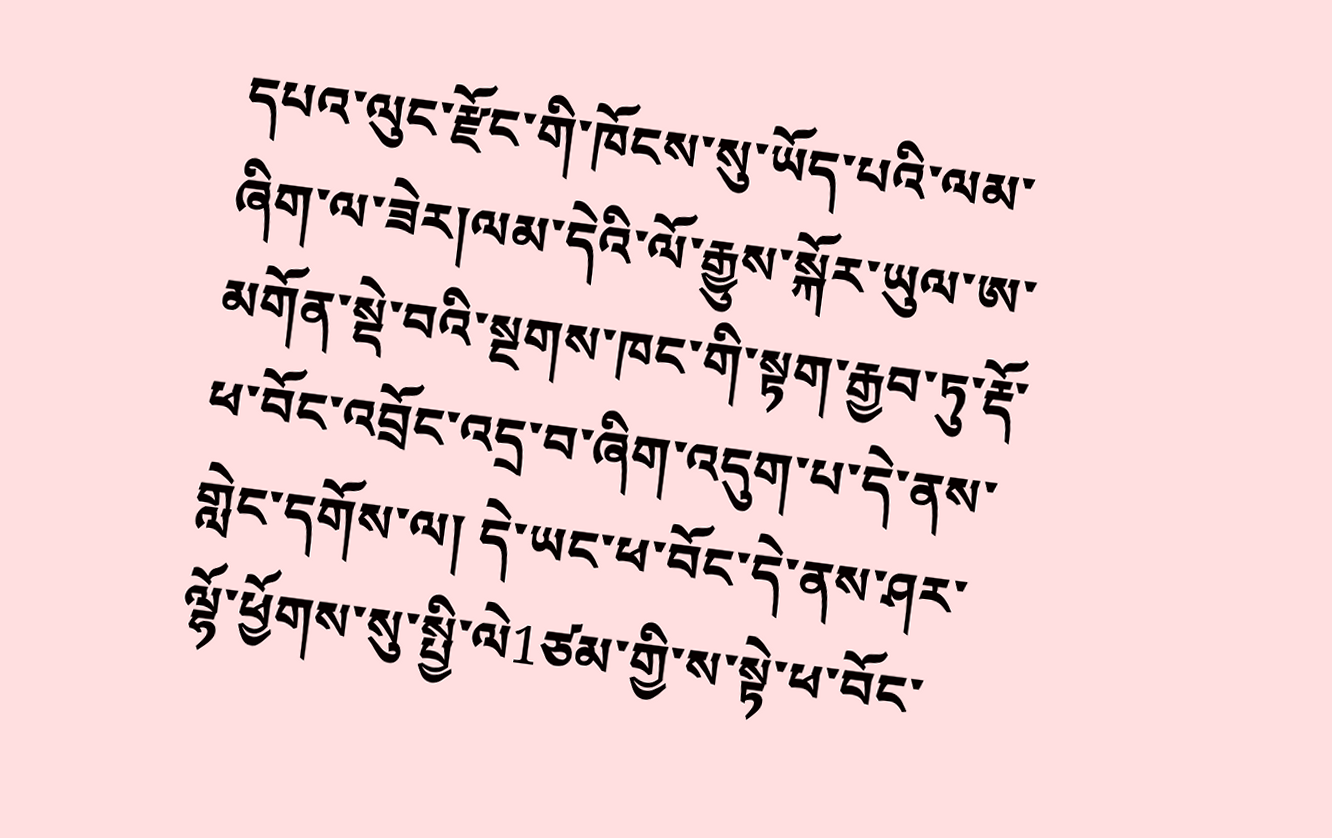དཔའ་ལུང་རྫོང་གི་ཁོངས་སུ་ཡོད་པའི་ལམ་ཞིག་ལ་ཟེར།ལམ་དེའི་ལོ་རྒྱུས་སྐོར་ཡུལ་ཨ་མགོན་སྡེ་བའི་སྔགས་ཁང་གི་སྟག་རྒྱབ་ཏུ་རྡོ་ཕ་བོང་འབྲོང་འདྲ་བ་ཞིག་འདུག་པ་དེ་ནས་གླེང་དགོས་ལ། དེ་ཡང་ཕ་བོང་དེ་ནས་ཤར་ལྷོ་ཕྱོགས་སུ་སྤྱི་ལེ1ཙམ་གྱི་ས་སྟེ་ཕ་བོང་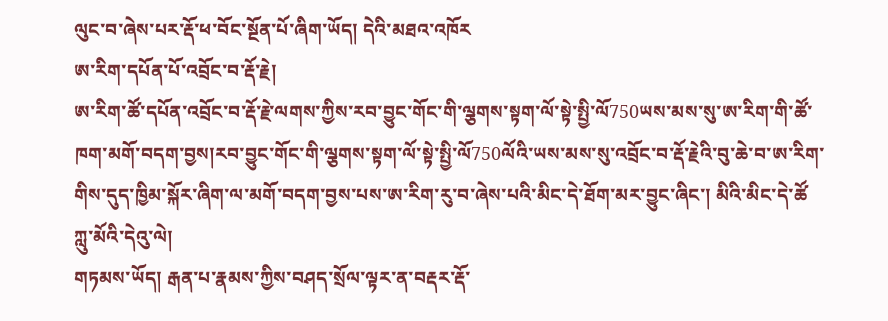ལུང་བ་ཞེས་པར་རྡོ་ཕ་བོང་སྔོན་པོ་ཞིག་ཡོད། དེའི་མཐའ་འཁོར
ཨ་རིག་དཔོན་པོ་འབྲོང་བ་རྡོ་རྗེ།
ཨ་རིག་ཚོ་དཔོན་འབྲོང་བ་རྡོ་རྗེ་ལགས་ཀྱིས་རབ་བྱུང་གོང་གི་ལྕགས་སྟག་ལོ་སྟེ་སྤྱི་ལོ750ཡས་མས་སུ་ཨ་རིག་གི་ཚོ་ཁག་མགོ་བདག་བྱས།རབ་བྱུང་གོང་གི་ལྕགས་སྟག་ལོ་སྟེ་སྤྱི་ལོ750ལོའི་ཡས་མས་སུ་འབྲོང་བ་རྡོ་རྗེའི་བུ་ཆེ་བ་ཨ་རིག་གིས་དུད་ཁྱིམ་སྐོར་ཞིག་ལ་མགོ་བདག་བྱས་པས་ཨ་རིག་རུ་བ་ཞེས་པའི་མིང་དེ་ཐོག་མར་བྱུང་ཞིང་། མིའི་མིང་དེ་ཚོ
ཀླུ་མོའི་དེའུ་ལེ།
གཏམས་ཡོད། རྒན་པ་རྣམས་ཀྱིས་བཤད་སྲོལ་ལྟར་ན་བརྡར་རྡོ་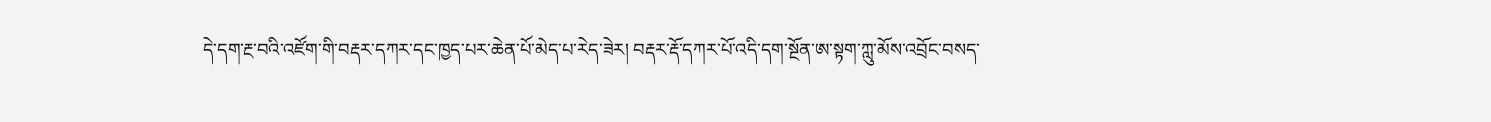དེ་དག་རྔ་བའི་འཛོག་གི་བརྡར་དཀར་དང་ཁྱད་པར་ཆེན་པོ་མེད་པ་རེད་ཟེར། བརྡར་རྡོ་དཀར་པོ་འདི་དག་སྔོན་ཨ་སྟག་ཀླུ་མོས་འབྲོང་བསད་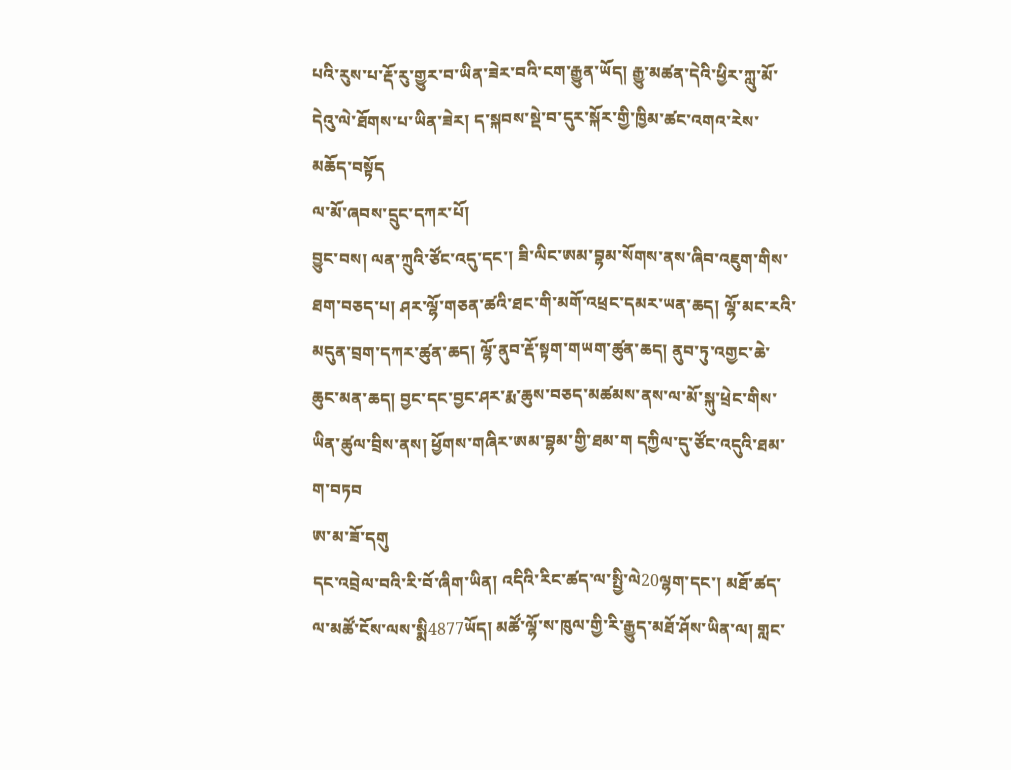པའི་རུས་པ་རྡོ་རུ་གྱུར་བ་ཡིན་ཟེར་བའི་ངག་རྒྱུན་ཡོད། རྒྱུ་མཚན་དེའི་ཕྱིར་ཀླུ་མོ་དེའུ་ལེ་ཐོགས་པ་ཡིན་ཟེར། ད་སྐབས་སྡེ་བ་དུར་སྐོར་གྱི་ཁྱིམ་ཚང་འགའ་རེས་མཆོད་བསྟོད
ལ་མོ་ཞབས་དྲུང་དཀར་པོ།
བྱུང་བས། ལན་ཀྲུའི་ཙོང་འདུ་དང་། ཟི་ལིང་ཨམ་བྷམ་སོགས་ནས་ཞིབ་འཇུག་གིས་ཐག་བཅད་པ། ཤར་ལྷོ་གཅན་ཚའི་ཐང་གི་མགོ་འཕྲང་དམར་ཡན་ཆད། ལྷོ་མང་རའི་མདུན་བྲག་དཀར་ཚུན་ཆད། ལྷོ་ནུབ་རྡོ་སྟག་གཡག་ཚུན་ཆད། ནུབ་ཏུ་འགྱང་ཆེ་ཆུང་མན་ཆད། བྱང་དང་བྱང་ཤར་རྨ་ཆུས་བཅད་མཚམས་ནས་ལ་མོ་སྐུ་ཕྲེང་གིས་ཡིན་ཚུལ་བྲིས་ནས། ཕྱོགས་གཞིར་ཨམ་བྷམ་གྱི་ཐམ་ག དཀྱིལ་དུ་ཙོང་འདུའི་ཐམ་ག་བཏབ
ཨ་མ་ཟོ་དགུ
དང་འབྲེལ་བའི་རི་བོ་ཞིག་ཡིན། འདིའི་རིང་ཚད་ལ་སྤྱི་ལེ20ལྷག་དང་། མཐོ་ཚད་ལ་མཚོ་ངོས་ལས་སྨི4877ཡོད། མཚོ་ལྷོ་ས་ཁུལ་གྱི་རི་རྒྱུད་མཐོ་ཤོས་ཡིན་ལ། གླང་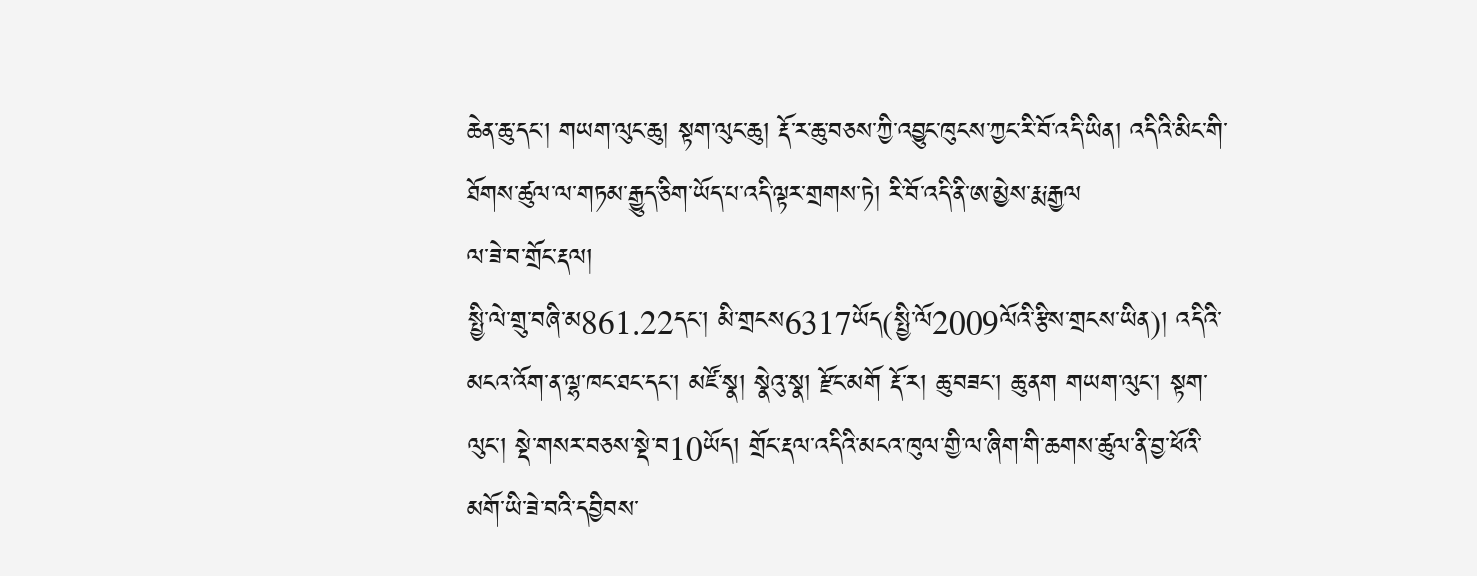ཆེན་ཆུ་དང་། གཡག་ལུང་ཆུ། སྟག་ལུང་ཆུ། རྡོ་ར་ཆུ་བཅས་ཀྱི་འབྱུང་ཁུངས་ཀྱང་རི་བོ་འདི་ཡིན། འདིའི་མིང་གི་ཐོགས་ཚུལ་ལ་གཏམ་རྒྱུད་ཅིག་ཡོད་པ་འདི་ལྟར་གྲགས་ཏེ། རི་བོ་འདི་ནི་ཨ་མྱེས་རྨ་རྒྱལ
ལ་ཟེ་བ་གྲོང་རྡལ།
སྤྱི་ལེ་གྲུ་བཞི་མ861.22དང་། མི་གྲངས6317ཡོད(སྤྱི་ལོ2009ལོའི་རྩིས་གྲངས་ཡིན)། འདིའི་མངའ་འོག་ན་ལྷ་ཁང་ཐང་དང་། མཛོ་སྣ། སྣེའུ་སྣ། རྫོང་མགོ རྡོ་ར། ཆུ་བཟང་། ཆུ་ནག གཡག་ལུང་། སྟག་ལུང་། སྡེ་གསར་བཅས་སྡེ་བ10ཡོད། གྲོང་རྡལ་འདིའི་མངའ་ཁུལ་གྱི་ལ་ཞིག་གི་ཆགས་ཚུལ་ནི་བྱ་ཕོའི་མགོ་ཡི་ཟེ་བའི་དབྱིབས་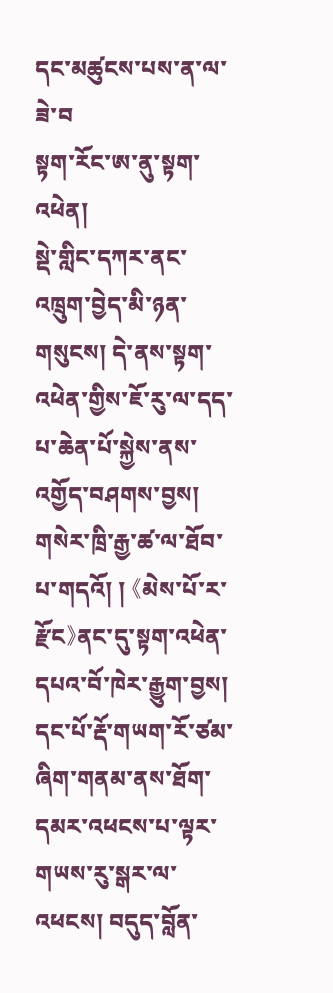དང་མཚུངས་པས་ན་ལ་ཟེ་བ
སྟག་རོང་ཨ་ནུ་སྟག་འཕེན།
སྡེ་གླིང་དཀར་ནང་འཁྲུག་བྱེད་མི་ཉན་གསུངས། དེ་ནས་སྟག་འཕེན་གྱིས་ཇོ་རུ་ལ་དད་པ་ཆེན་པོ་སྐྱེས་ནས་འགྱོད་བཤགས་བྱས། གསེར་ཁྲི་རྒྱ་ཚ་ལ་ཐོབ་པ་གདའོ། ། 《མེས་པོ་ར་རྫོང》ནང་དུ་སྟག་འཕེན་དཔའ་བོ་ཁེར་རྒྱུག་བྱས། དང་པོ་རྡོ་གཡག་རོ་ཙམ་ཞིག་གནམ་ནས་ཐོག་དམར་འཕངས་པ་ལྟར་གཡས་རུ་སྒར་ལ་འཕངས། བདུད་བློན་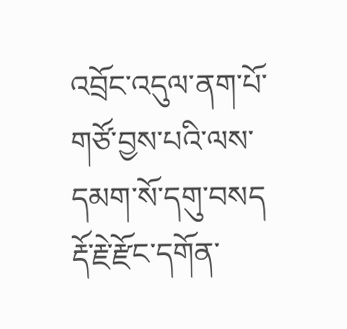འབྲོང་འདུལ་ནག་པོ་གཙོ་བྱས་པའི་ལས་དམག་སོ་དགུ་བསད
རྡོ་རྗེ་རྫོང་དགོན་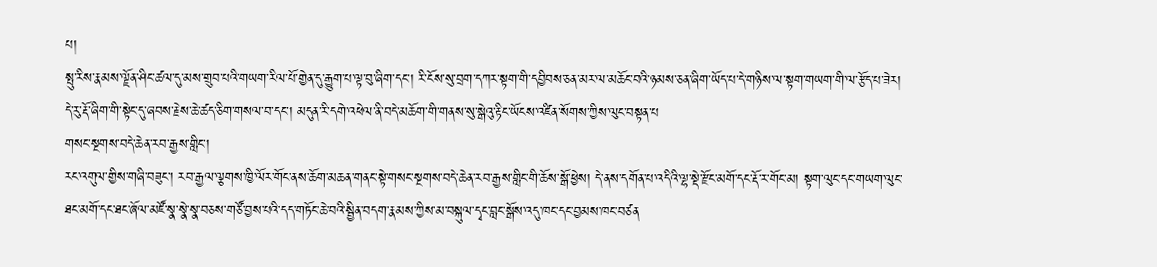པ།
སྤུ་རིས་རྣམས་ལྗོན་ཤིང་ཚལ་དུ་མས་གྲུབ་པའི་གཡག་རིལ་པོ་གྱེན་དུ་རྒྱུག་པ་ལྟ་བུ་ཞིག་དང་། རི་ངོས་སུ་བྲག་དཀར་སྟག་གི་དབྱིབས་ཅན་མར་ལ་མཆོང་བའི་ཉམས་ཅན་ཞིག་ཡོད་པ་དེ་གཉིས་ལ་སྟག་གཡག་གི་ལ་རྩོད་པ་ཟེར། དེ་རུ་རྡོ་ཞིག་གི་སྟེང་དུ་ཞབས་རྗེས་ཆེ་ཚད་ཅིག་གསལ་བ་དང་། མདུན་རི་དགེ་འཕེལ་ནི་བདེ་མཆོག་གི་གནས་སུ་སྒེའུ་རྟིང་ཡོངས་འཛིན་སོགས་ཀྱིས་ལུང་བསྟན་པ
གསང་སྔགས་བདེ་ཆེན་རབ་རྒྱས་གླིང་།
རང་འགུལ་གྱིས་གཞི་བཟུང་། རབ་རྒྱལ་ལྕགས་ཁྱི་ལོར་གོང་ནས་ཆོག་མཆན་གནང་སྟེ་གསང་སྔགས་བདེ་ཆེན་རབ་རྒྱས་གླིང་གི་ཆོས་སྒོ་ཕྱེས། དེ་ནས་དགོན་པ་འདིའི་ལྷ་སྡེ་རྫོང་མགོ་དང་རྡོ་ར་གོང་མ། སྟག་ལུང་དང་གཡག་ལུང་ཐང་མགོ་དང་ཐང་ཞོལ་མཛོ་སྣ་སྣེ་སྣ་བཅས་གཙོ་བྱས་པའི་དད་གཏོང་ཆེ་བའི་སྦྱིན་བདག་རྣམས་ཀྱིས་མ་བསྐུལ་དྭང་བླང་སྒོས་འདུ་ཁང་དང་བྱམས་ཁང་བཙན